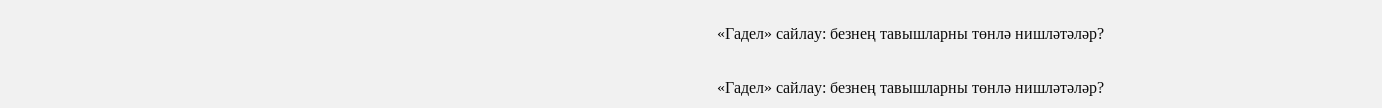«Гадел» сайлау: безнең тавышларны төнлә нишләтәләр?

«Гадел» сайлау: безнең тавышларны төнлә нишләтәләр?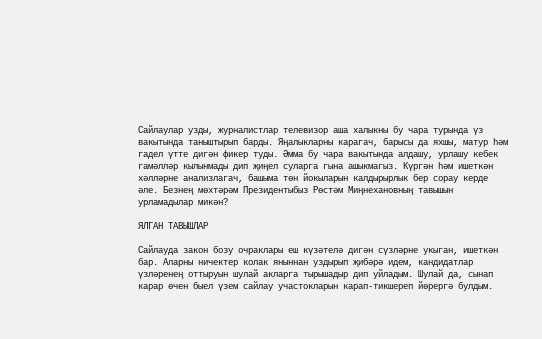Сайлаулар узды, журналистлар телевизор аша халыкны бу чара турында үз вакытында таныштырып барды. Яңалыкларны карагач, барысы да яхшы, матур һәм гадел үтте дигән фикер туды. Әмма бу чара вакытында алдашу, урлашу кебек гамәлләр кылынмады дип җиңел суларга гына ашыкмагыз. Күргән һәм ишеткән хәлләрне анализлагач, башыма төн йокыларын калдырырлык бер сорау керде әле. Безнең мөхтәрәм Президентыбыз Рөстәм Миңнехановның тавышын урламадылар микән?

ЯЛГАН ТАВЫШЛАР

Сайлауда закон бозу очраклары еш күзәтелә дигән сүзләрне укыган, ишеткән бар. Аларны ничектер колак яныннан уздырып җибәрә идем, кандидатлар үзләренең оттыруын шулай акларга тырышадыр дип уйладым. Шулай да, сынап карар өчен быел үзем сайлау участокларын карап-тикшереп йөрергә булдым.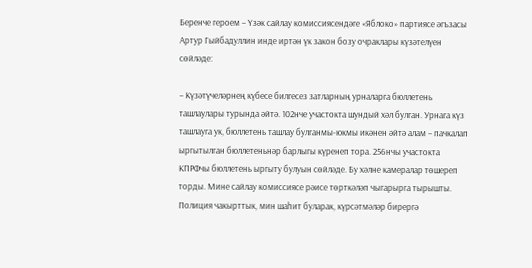Беренче героем – Үзәк сайлау комиссиясендәге «Яблоко» партиясе әгъзасы Артур Гыйбадуллин инде иртән үк закон бозу очраклары күзәтелүен сөйләде:

– Күзәтүчеләрнең күбесе билгесез затларның урналарга бюллетень ташлаулары турында әйтә. 102нче участокта шундый хәл булган. Урнага күз ташлауга ук, бюллетень ташлау булганмы-юкмы икәнен әйтә алам – пачкалап ыргытылган бюллетеньнәр барлыгы күренеп тора. 256нчы участокта КПРФчы бюллетень ыргыту булуын сөйләде. Бу хәлне камералар төшереп торды. Мине сайлау комиссиясе рәисе төрткәләп чыгарырга тырышты. Полиция чакырттык, мин шаһит буларак, күрсәтмәләр бирергә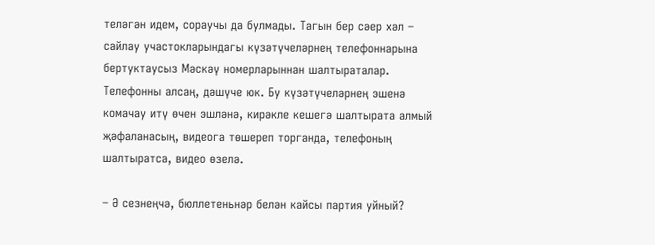теләгән идем, сораучы да булмады. Тагын бер сәер хәл – сайлау участокларындагы күзәтүчеләрнең телефоннарына бертуктаусыз Мәскәү номерларыннан шалтыраталар. Телефонны алсаң, дәшүче юк. Бу күзәтүчеләрнең эшенә комачау итү өчен эшләнә, кирәкле кешегә шалтырата алмый җәфаланасың, видеога төшереп торганда, телефоның шалтыратса, видео өзелә.

– Ә сезнеңчә, бюллетеньнәр белән кайсы партия уйный?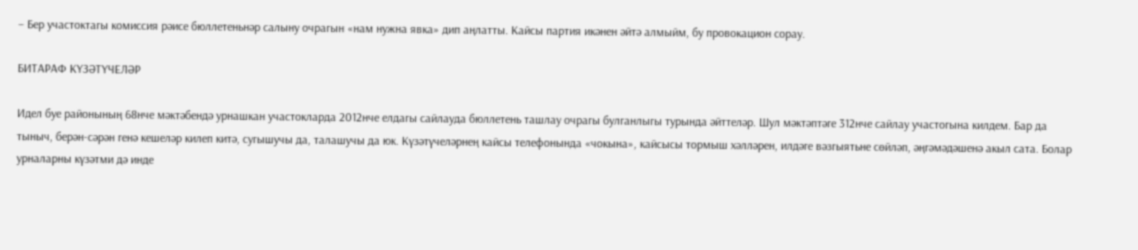– Бер участоктагы комиссия рәисе бюллетеньнәр салыну очрагын «нам нужна явка» дип аңлатты. Кайсы партия икәнен әйтә алмыйм, бу провокацион сорау.

БИТАРАФ КҮЗӘТҮЧЕЛӘР

Идел буе районының 68нче мәктәбендә урнашкан участокларда 2012нче елдагы сайлауда бюллетень ташлау очрагы булганлыгы турында әйттеләр. Шул мәктәптәге 312нче сайлау участогына килдем. Бар да тыныч, берән-сәрән генә кешеләр килеп китә, сугышучы да, талашучы да юк. Күзәтүчеләрнең кайсы телефонында «чокына», кайсысы тормыш хәлләрен, илдәге вәзгыятьне сөйләп, әңгәмәдәшенә акыл сата. Болар урналарны күзәтми дә инде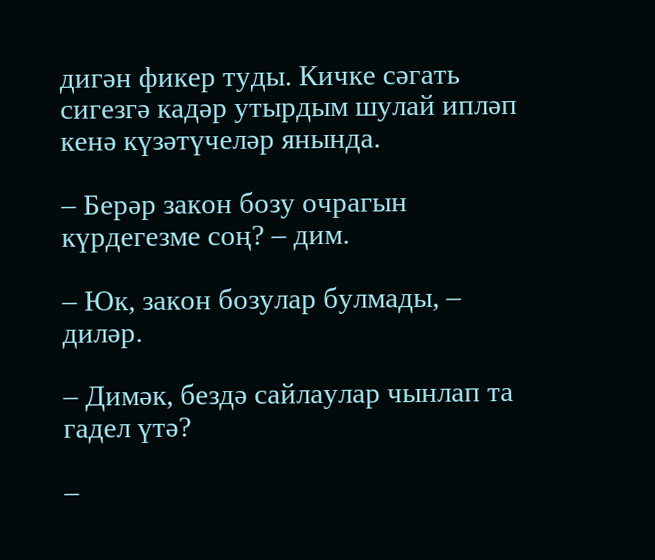дигән фикер туды. Кичке сәгать сигезгә кадәр утырдым шулай ипләп кенә күзәтүчеләр янында.

– Берәр закон бозу очрагын күрдегезме соң? – дим.

– Юк, закон бозулар булмады, – диләр.

– Димәк, бездә сайлаулар чынлап та гадел үтә?

–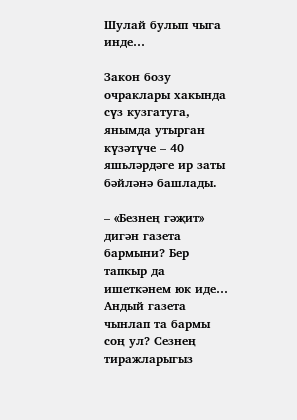Шулай булып чыга инде…

Закон бозу очраклары хакында сүз кузгатуга, янымда утырган күзәтүче – 40 яшьләрдәге ир заты бәйләнә башлады.

– «Безнең гәҗит» дигән газета бармыни? Бер тапкыр да ишеткәнем юк иде… Андый газета чынлап та бармы соң ул? Сезнең тиражларыгыз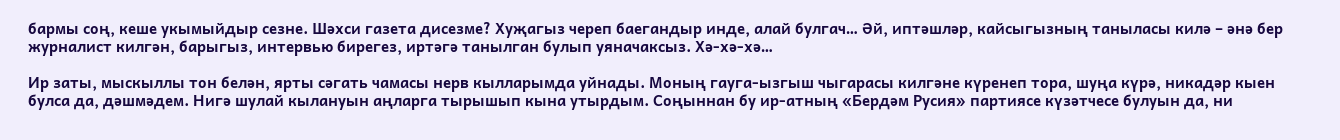бармы соң, кеше укымыйдыр сезне. Шәхси газета дисезме? Хуҗагыз череп баегандыр инде, алай булгач… Әй, иптәшләр, кайсыгызның таныласы килә – әнә бер журналист килгән, барыгыз, интервью бирегез, иртәгә танылган булып уяначаксыз. Хә-хә-хә…

Ир заты, мыскыллы тон белән, ярты сәгать чамасы нерв кылларымда уйнады. Моның гауга-ызгыш чыгарасы килгәне күренеп тора, шуңа күрә, никадәр кыен булса да, дәшмәдем. Нигә шулай кылануын аңларга тырышып кына утырдым. Соңыннан бу ир-атның «Бердәм Русия» партиясе күзәтчесе булуын да, ни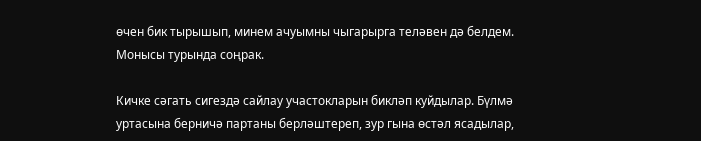өчен бик тырышып, минем ачуымны чыгарырга теләвен дә белдем. Монысы турында соңрак.

Кичке сәгать сигездә сайлау участокларын бикләп куйдылар. Бүлмә уртасына берничә партаны берләштереп, зур гына өстәл ясадылар,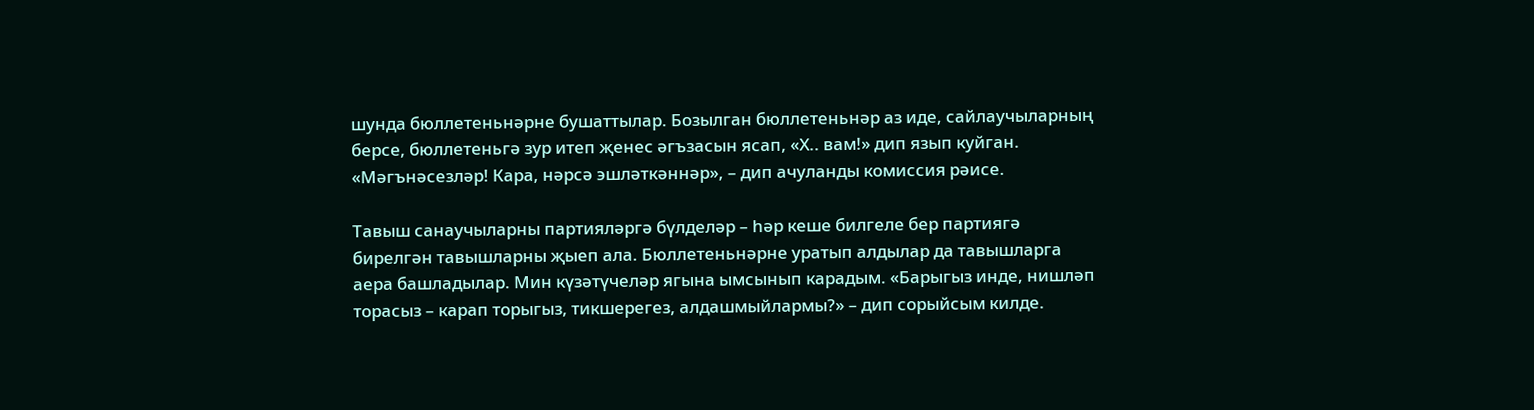шунда бюллетеньнәрне бушаттылар. Бозылган бюллетеньнәр аз иде, сайлаучыларның берсе, бюллетеньгә зур итеп җенес әгъзасын ясап, «Х.. вам!» дип язып куйган. «Мәгънәсезләр! Кара, нәрсә эшләткәннәр», – дип ачуланды комиссия рәисе.

Тавыш санаучыларны партияләргә бүлделәр – һәр кеше билгеле бер партиягә бирелгән тавышларны җыеп ала. Бюллетеньнәрне уратып алдылар да тавышларга аера башладылар. Мин күзәтүчеләр ягына ымсынып карадым. «Барыгыз инде, нишләп торасыз – карап торыгыз, тикшерегез, алдашмыйлармы?» – дип сорыйсым килде.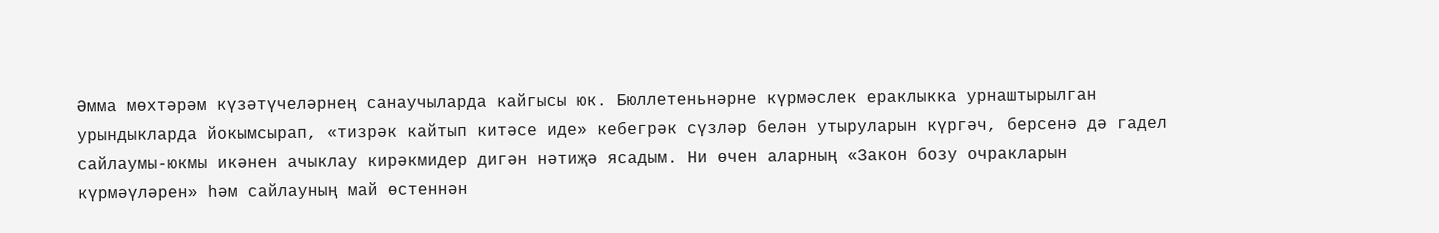Әмма мөхтәрәм күзәтүчеләрнең санаучыларда кайгысы юк. Бюллетеньнәрне күрмәслек ераклыкка урнаштырылган урындыкларда йокымсырап, «тизрәк кайтып китәсе иде» кебегрәк сүзләр белән утыруларын күргәч, берсенә дә гадел сайлаумы-юкмы икәнен ачыклау кирәкмидер дигән нәтиҗә ясадым. Ни өчен аларның «Закон бозу очракларын күрмәүләрен» һәм сайлауның май өстеннән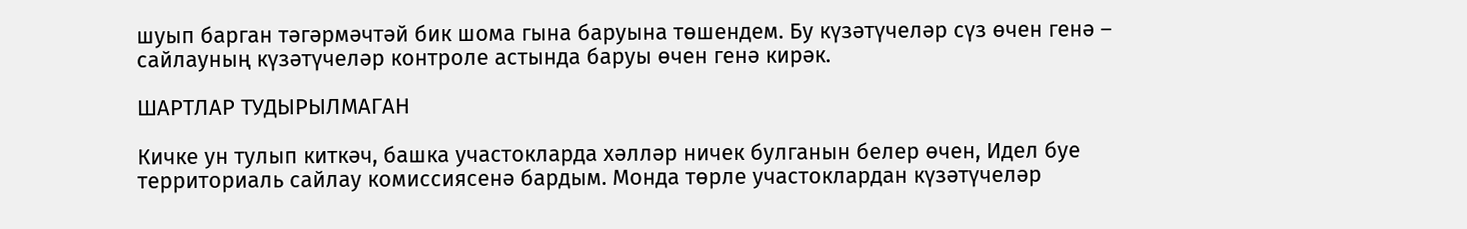шуып барган тәгәрмәчтәй бик шома гына баруына төшендем. Бу күзәтүчеләр сүз өчен генә – сайлауның күзәтүчеләр контроле астында баруы өчен генә кирәк.

ШАРТЛАР ТУДЫРЫЛМАГАН

Кичке ун тулып киткәч, башка участокларда хәлләр ничек булганын белер өчен, Идел буе территориаль сайлау комиссиясенә бардым. Монда төрле участоклардан күзәтүчеләр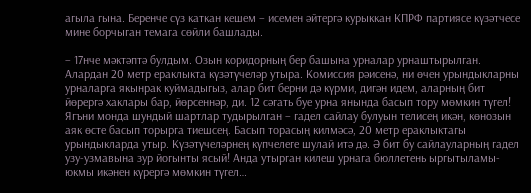агыла гына. Беренче сүз каткан кешем – исемен әйтергә курыккан КПРФ партиясе күзәтчесе мине борчыган темага сөйли башлады.

– 17нче мәктәптә булдым. Озын коридорның бер башына урналар урнаштырылган. Алардан 20 метр ераклыкта күзәтүчеләр утыра. Комиссия рәисенә, ни өчен урындыкларны урналарга якынрак куймадыгыз, алар бит берни дә күрми, дигән идем, аларның бит йөрергә хаклары бар, йөрсеннәр, ди. 12 сәгать буе урна янында басып тору мөмкин түгел! Ягъни монда шундый шартлар тудырылган – гадел сайлау булуын телисең икән, көнозын аяк өсте басып торырга тиешсең. Басып торасың килмәсә, 20 метр ераклыктагы урындыкларда утыр. Күзәтүчеләрнең күпчелеге шулай итә дә. Ә бит бу сайлауларның гадел узу-узмавына зур йогынты ясый! Анда утырган килеш урнага бюллетень ыргытыламы-юкмы икәнен күрергә мөмкин түгел…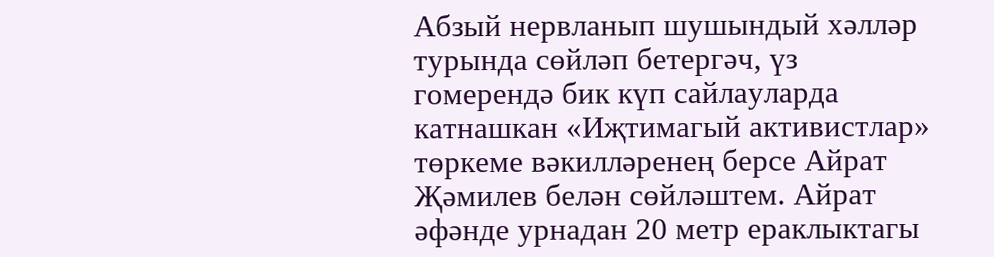Абзый нервланып шушындый хәлләр турында сөйләп бетергәч, үз гомерендә бик күп сайлауларда катнашкан «Иҗтимагый активистлар» төркеме вәкилләренең берсе Айрат Җәмилев белән сөйләштем. Айрат әфәнде урнадан 20 метр ераклыктагы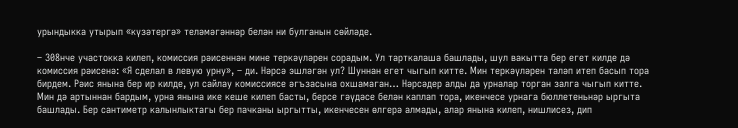урындыкка утырып «күзәтергә» теләмәгәннәр белән ни булганын сөйләде.

– 308нче участокка килеп, комиссия рәисеннән мине теркәүләрен сорадым. Ул тарткалаша башлады, шул вакытта бер егет килде дә комиссия рәисенә: «Я сделал в левую урну», – ди. Нәрсә эшләгән ул? Шуннан егет чыгып китте. Мин теркәүләрен таләп итеп басып тора бирдем. Рәис янына бер ир килде, ул сайлау комиссиясе әгъзасына охшамаган… Нәрсәдер алды да урналар торган залга чыгып китте. Мин дә артыннан бардым, урна янына ике кеше килеп басты, берсе гәүдәсе белән каплап тора, икенчесе урнага бюллетеньнәр ыргыта башлады. Бер сантиметр калынлыктагы бер пачканы ыргытты, икенчесен өлгерә алмады, алар янына килеп, нишлисез, дип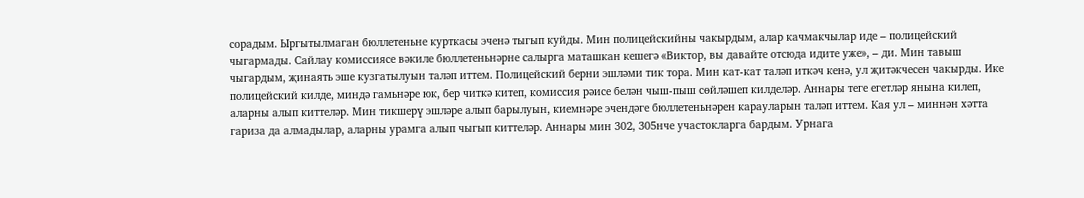сорадым. Ыргытылмаган бюллетеньне курткасы эченә тыгып куйды. Мин полицейскийны чакырдым, алар качмакчылар иде – полицейский чыгармады. Сайлау комиссиясе вәкиле бюллетеньнәрне салырга маташкан кешегә «Виктор, вы давайте отсюда идите уже», – ди. Мин тавыш чыгардым, җинаять эше кузгатылуын таләп иттем. Полицейский берни эшләми тик тора. Мин кат-кат таләп иткәч кенә, ул җитәкчесен чакырды. Ике полицейский килде, миндә гамьнәре юк, бер читкә китеп, комиссия рәисе белән чыш-пыш сөйләшеп килделәр. Аннары теге егетләр янына килеп, аларны алып киттеләр. Мин тикшерү эшләре алып барылуын, киемнәре эчендәге бюллетеньнәрен карауларын таләп иттем. Кая ул – миннән хәтта гариза да алмадылар, аларны урамга алып чыгып киттеләр. Аннары мин 302, 305нче участокларга бардым. Урнага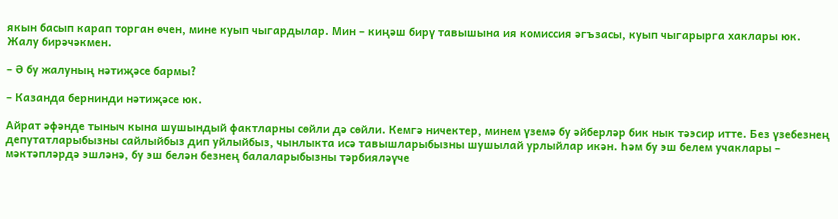якын басып карап торган өчен, мине куып чыгардылар. Мин – киңәш бирү тавышына ия комиссия әгъзасы, куып чыгарырга хаклары юк. Жалу бирәчәкмен.

– Ә бу жалуның нәтиҗәсе бармы?

– Казанда бернинди нәтиҗәсе юк.

Айрат әфәнде тыныч кына шушындый фактларны сөйли дә сөйли. Кемгә ничектер, минем үземә бу әйберләр бик нык тәэсир итте. Без үзебезнең депутатларыбызны сайлыйбыз дип уйлыйбыз, чынлыкта исә тавышларыбызны шушылай урлыйлар икән. Һәм бу эш белем учаклары – мәктәпләрдә эшләнә, бу эш белән безнең балаларыбызны тәрбияләүче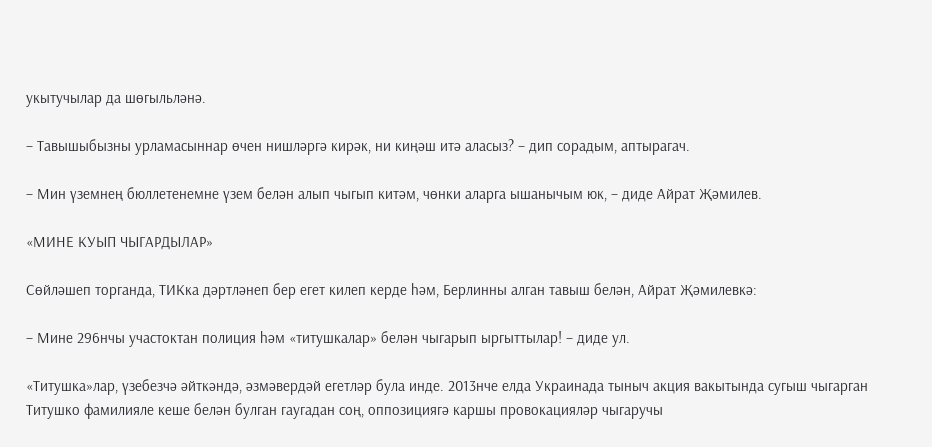укытучылар да шөгыльләнә.

– Тавышыбызны урламасыннар өчен нишләргә кирәк, ни киңәш итә аласыз? – дип сорадым, аптырагач.

– Мин үземнең бюллетенемне үзем белән алып чыгып китәм, чөнки аларга ышанычым юк, – диде Айрат Җәмилев.

«МИНЕ КУЫП ЧЫГАРДЫЛАР»

Сөйләшеп торганда, ТИКка дәртләнеп бер егет килеп керде һәм, Берлинны алган тавыш белән, Айрат Җәмилевкә:

– Мине 296нчы участоктан полиция һәм «титушкалар» белән чыгарып ыргыттылар! – диде ул.

«Титушка»лар, үзебезчә әйткәндә, әзмәвердәй егетләр була инде. 2013нче елда Украинада тыныч акция вакытында сугыш чыгарган Титушко фамилияле кеше белән булган гаугадан соң, оппозициягә каршы провокацияләр чыгаручы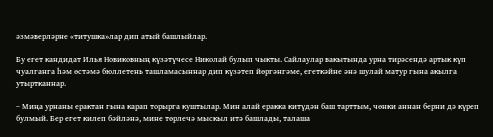әзмәверләрне «титушка»лар дип атый башлыйлар.

Бу егет кандидат Илья Новиковның күзәтүчесе Николай булып чыкты. Сайлаулар вакытында урна тирәсендә артык күп чуалганга һәм өстәмә бюллетень ташламасыннар дип күзәтеп йөргәнгәме, егеткәйне әнә шулай матур гына акылга утыртканнар.

– Миңа урнаны ерактан гына карап торырга куштылар. Мин алай еракка китүдән баш тарттым, чөнки аннан берни дә күреп булмый. Бер егет килеп бәйләнә, мине төрлечә мыскыл итә башлады, талаша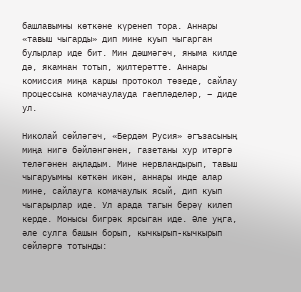башлавымны көткәне күренеп тора. Аннары «тавыш чыгарды» дип мине куып чыгарган булырлар иде бит. Мин дәшмәгәч, яныма килде дә, якамнан тотып, җилтерәтте. Аннары комиссия миңа каршы протокол төзеде, сайлау процессына комачаулауда гаепләделәр, – диде ул.

Николай сөйләгәч, «Бердәм Русия» әгъзасының миңа нигә бәйләнгәнен, газетаны хур итәргә теләгәнен аңладым. Мине нервландырып, тавыш чыгаруымны көткән икән, аннары инде алар мине, сайлауга комачаулык ясый, дип куып чыгарырлар иде. Ул арада тагын берәү килеп керде. Монысы бигрәк ярсыган иде. Әле уңга, әле сулга башын борып, кычкырып-кычкырып сөйләргә тотынды: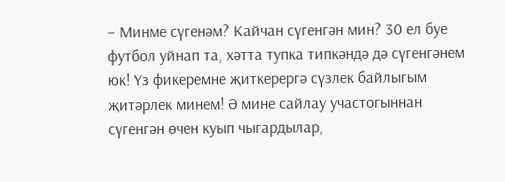– Минме сүгенәм? Кайчан сүгенгән мин? 30 ел буе футбол уйнап та, хәтта тупка типкәндә дә сүгенгәнем юк! Үз фикеремне җиткерергә сүзлек байлыгым җитәрлек минем! Ә мине сайлау участогыннан сүгенгән өчен куып чыгардылар,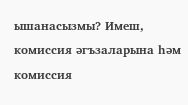ышанасызмы? Имеш, комиссия әгъзаларына һәм комиссия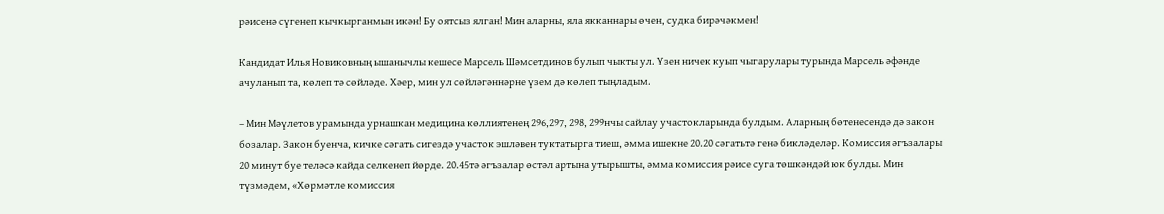рәисенә сүгенеп кычкырганмын икән! Бу оятсыз ялган! Мин аларны, яла якканнары өчен, судка бирәчәкмен!

Кандидат Илья Новиковның ышанычлы кешесе Марсель Шәмсетдинов булып чыкты ул. Үзен ничек куып чыгарулары турында Марсель әфәнде ачуланып та, көлеп тә сөйләде. Хәер, мин ул сөйләгәннәрне үзем дә көлеп тыңладым.

– Мин Мәүлетов урамында урнашкан медицина көллиятенең 296,297, 298, 299нчы сайлау участокларында булдым. Аларның бөтенесендә дә закон бозалар. Закон буенча, кичке сәгать сигездә участок эшләвен туктатырга тиеш, әмма ишекне 20.20 сәгатьтә генә бикләделәр. Комиссия әгъзалары 20 минут буе теләсә кайда селкенеп йөрде. 20.45тә әгъзалар өстәл артына утырышты, әмма комиссия рәисе суга төшкәндәй юк булды. Мин түзмәдем, «Хөрмәтле комиссия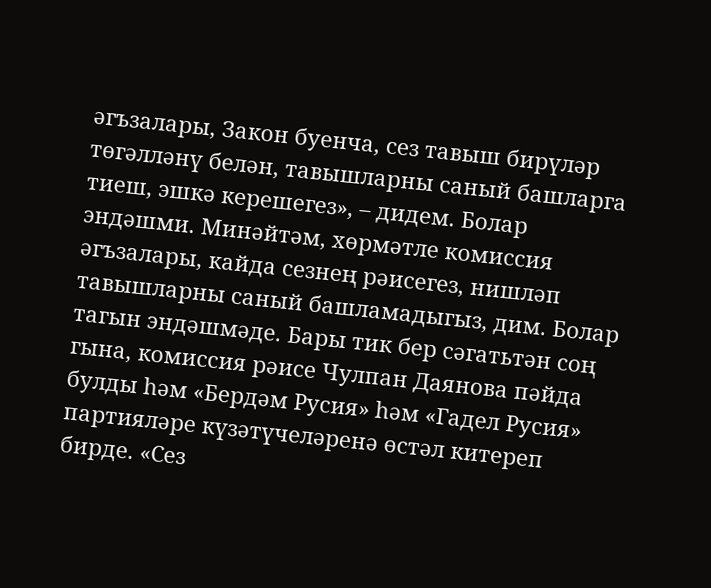әгъзалары, Закон буенча, сез тавыш бирүләр төгәлләнү белән, тавышларны саный башларга тиеш, эшкә керешегез», – дидем. Болар эндәшми. Минәйтәм, хөрмәтле комиссия әгъзалары, кайда сезнең рәисегез, нишләп тавышларны саный башламадыгыз, дим. Болар тагын эндәшмәде. Бары тик бер сәгатьтән соң гына, комиссия рәисе Чулпан Даянова пәйда булды һәм «Бердәм Русия» һәм «Гадел Русия» партияләре күзәтүчеләренә өстәл китереп бирде. «Сез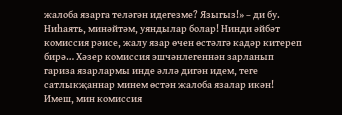жалоба язарга теләгән идегезме? Языгыз!» – ди бу. Ниһаять, минәйтәм, уяндылар болар! Нинди әйбәт комиссия рәисе, жалу язар өчен өстәлгә кадәр китереп бирә… Хәзер комиссия эшчәнлегеннән зарланып гариза язарлармы инде әллә дигән идем, теге сатлыкҗаннар минем өстән жалоба язалар икән! Имеш, мин комиссия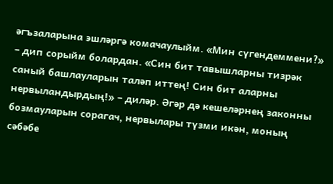әгъзаларына эшләргә комачаулыйм. «Мин сүгендеммени?» – дип сорыйм болардан. «Син бит тавышларны тизрәк саный башлауларын таләп иттең! Син бит аларны нервыландырдың!» – диләр. Әгәр дә кешеләрнең законны бозмауларын сорагач, нервылары түзми икән, моның сәбәбе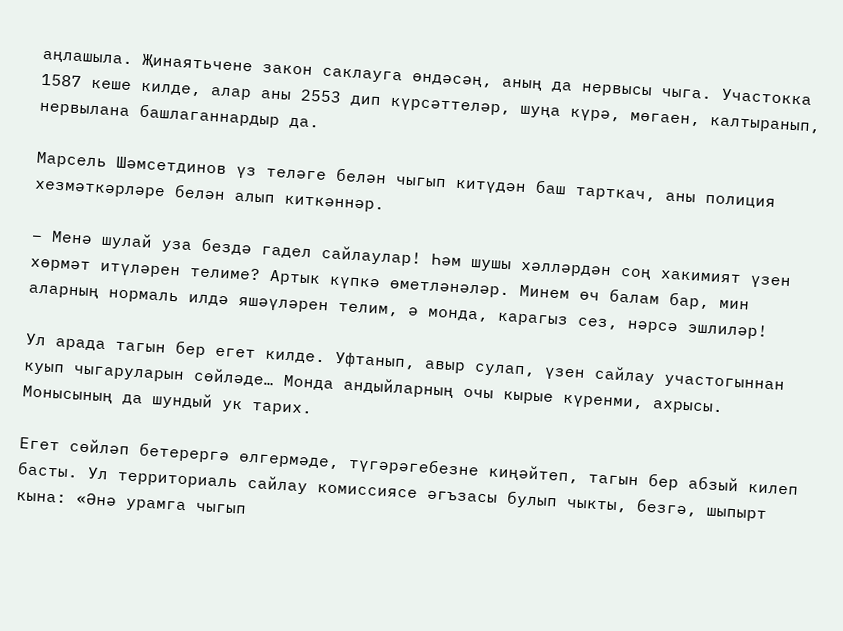аңлашыла. Җинаятьчене закон саклауга өндәсәң, аның да нервысы чыга. Участокка 1587 кеше килде, алар аны 2553 дип күрсәттеләр, шуңа күрә, мөгаен, калтыранып, нервылана башлаганнардыр да.

Марсель Шәмсетдинов үз теләге белән чыгып китүдән баш тарткач, аны полиция хезмәткәрләре белән алып киткәннәр.

– Менә шулай уза бездә гадел сайлаулар! Һәм шушы хәлләрдән соң хакимият үзен хөрмәт итүләрен телиме? Артык күпкә өметләнәләр. Минем өч балам бар, мин аларның нормаль илдә яшәүләрен телим, ә монда, карагыз сез, нәрсә эшлиләр!

Ул арада тагын бер егет килде. Уфтанып, авыр сулап, үзен сайлау участогыннан куып чыгаруларын сөйләде… Монда андыйларның очы кырые күренми, ахрысы. Монысының да шундый ук тарих.

Егет сөйләп бетерергә өлгермәде, түгәрәгебезне киңәйтеп, тагын бер абзый килеп басты. Ул территориаль сайлау комиссиясе әгъзасы булып чыкты, безгә, шыпырт кына: «Әнә урамга чыгып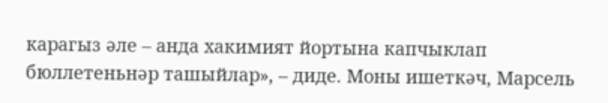карагыз әле – анда хакимият йортына капчыклап бюллетеньнәр ташыйлар», – диде. Моны ишеткәч, Марсель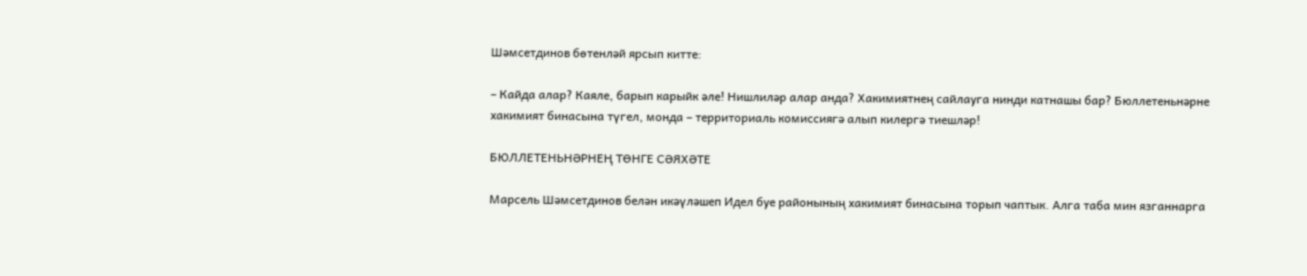Шәмсетдинов бөтенләй ярсып китте:

– Кайда алар? Каяле, барып карыйк әле! Нишлиләр алар анда? Хакимиятнең сайлауга нинди катнашы бар? Бюллетеньнәрне хакимият бинасына түгел, монда – территориаль комиссиягә алып килергә тиешләр!

БЮЛЛЕТЕНЬНӘРНЕҢ ТӨНГЕ СӘЯХӘТЕ

Марсель Шәмсетдинов белән икәүләшеп Идел буе районының хакимият бинасына торып чаптык. Алга таба мин язганнарга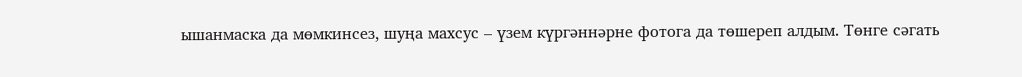ышанмаска да мөмкинсез, шуңа махсус – үзем күргәннәрне фотога да төшереп алдым. Төнге сәгать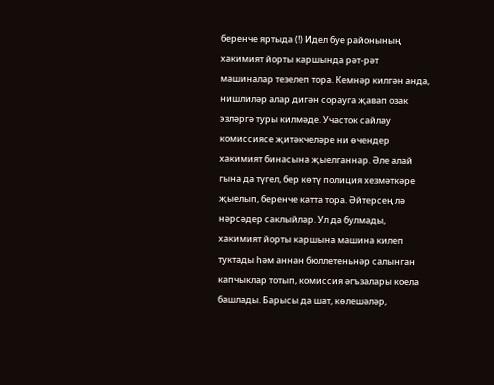беренче яртыда (!) Идел буе районының хакимият йорты каршында рәт-рәт машиналар тезелеп тора. Кемнәр килгән анда, нишлиләр алар дигән сорауга җавап озак эзләргә туры килмәде. Участок сайлау комиссиясе җитәкчеләре ни өчендер хакимият бинасына җыелганнар. Әле алай гына да түгел, бер көтү полиция хезмәткәре җыелып, беренче катта тора. Әйтерсең лә нәрсәдер саклыйлар. Ул да булмады, хакимият йорты каршына машина килеп туктады һәм аннан бюллетеньнәр салынган капчыклар тотып, комиссия әгъзалары коела башлады. Барысы да шат, көлешәләр,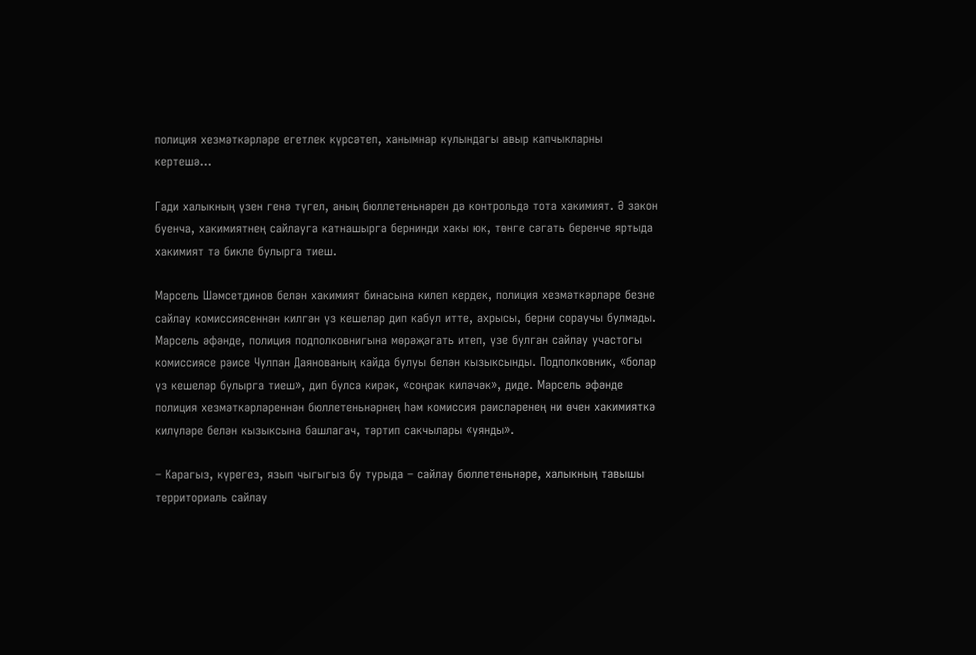полиция хезмәткәрләре егетлек күрсәтеп, ханымнар кулындагы авыр капчыкларны кертешә…

Гади халыкның үзен генә түгел, аның бюллетеньнәрен дә контрольдә тота хакимият. Ә закон буенча, хакимиятнең сайлауга катнашырга бернинди хакы юк, төнге сәгать беренче яртыда хакимият тә бикле булырга тиеш.

Марсель Шәмсетдинов белән хакимият бинасына килеп кердек, полиция хезмәткәрләре безне сайлау комиссиясеннән килгән үз кешеләр дип кабул итте, ахрысы, берни сораучы булмады. Марсель әфәнде, полиция подполковнигына мөрәҗәгать итеп, үзе булган сайлау участогы комиссиясе рәисе Чулпан Даянованың кайда булуы белән кызыксынды. Подполковник, «болар үз кешеләр булырга тиеш», дип булса кирәк, «соңрак киләчәк», диде. Марсель әфәнде полиция хезмәткәрләреннән бюллетеньнәрнең һәм комиссия рәисләренең ни өчен хакимияткә килүләре белән кызыксына башлагач, тәртип сакчылары «уянды».

– Карагыз, күрегез, язып чыгыгыз бу турыда – сайлау бюллетеньнәре, халыкның тавышы территориаль сайлау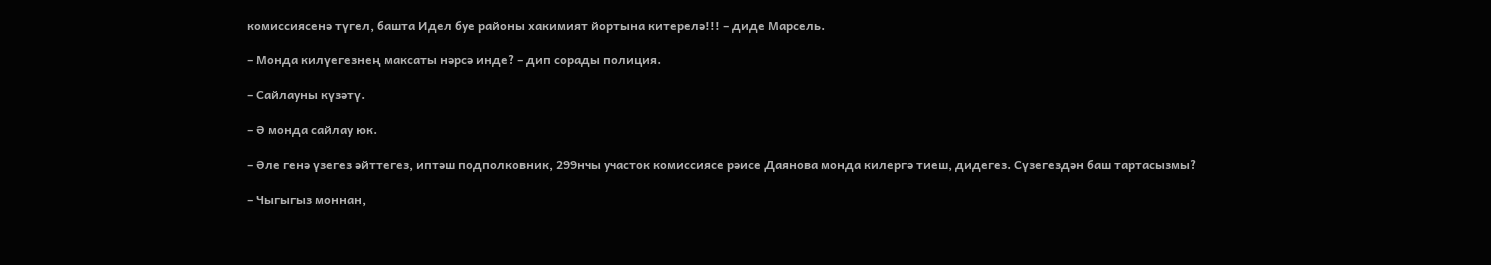комиссиясенә түгел, башта Идел буе районы хакимият йортына китерелә!!! – диде Марсель.

– Монда килүегезнең максаты нәрсә инде? – дип сорады полиция.

– Сайлауны күзәтү.

– Ә монда сайлау юк.

– Әле генә үзегез әйттегез, иптәш подполковник, 299нчы участок комиссиясе рәисе Даянова монда килергә тиеш, дидегез. Сүзегездән баш тартасызмы?

– Чыгыгыз моннан,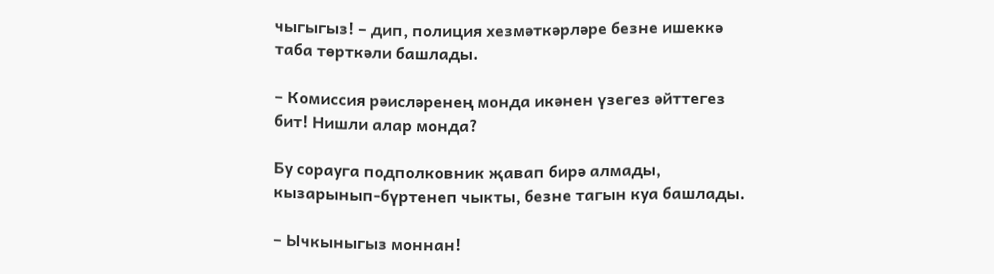чыгыгыз! – дип, полиция хезмәткәрләре безне ишеккә таба төрткәли башлады.

– Комиссия рәисләренең монда икәнен үзегез әйттегез бит! Нишли алар монда?

Бу сорауга подполковник җавап бирә алмады, кызарынып-бүртенеп чыкты, безне тагын куа башлады.

– Ычкыныгыз моннан!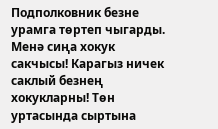Подполковник безне урамга төртеп чыгарды. Менә сиңа хокук сакчысы! Карагыз ничек саклый безнең хокукларны! Төн уртасында сыртына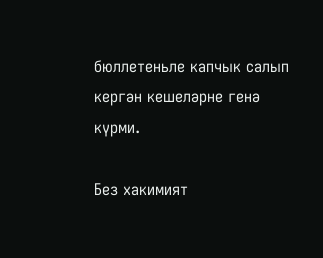бюллетеньле капчык салып кергән кешеләрне генә күрми.

Без хакимият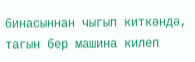бинасыннан чыгып киткәндә, тагын бер машина килеп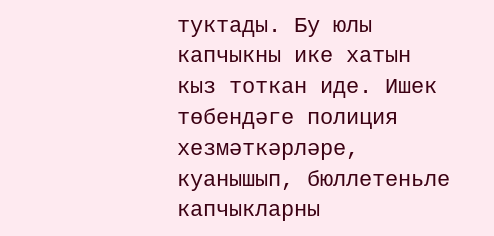туктады. Бу юлы капчыкны ике хатын кыз тоткан иде. Ишек төбендәге полиция хезмәткәрләре, куанышып, бюллетеньле капчыкларны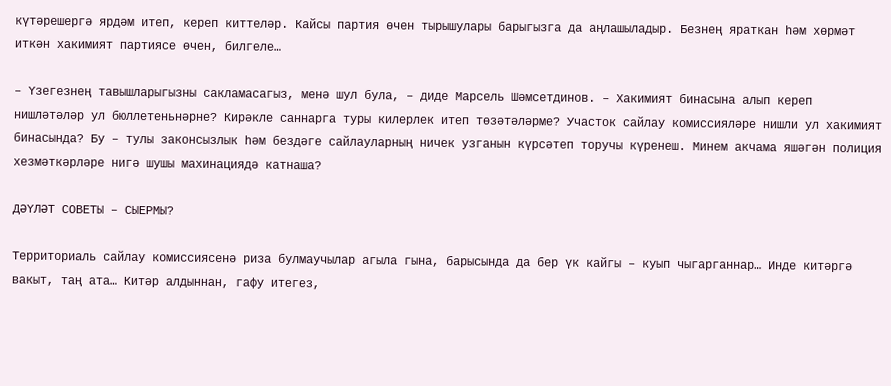күтәрешергә ярдәм итеп, кереп киттеләр. Кайсы партия өчен тырышулары барыгызга да аңлашыладыр. Безнең яраткан һәм хөрмәт иткән хакимият партиясе өчен, билгеле…

– Үзегезнең тавышларыгызны сакламасагыз, менә шул була, – диде Марсель Шәмсетдинов. – Хакимият бинасына алып кереп нишләтәләр ул бюллетеньнәрне? Кирәкле саннарга туры килерлек итеп төзәтәләрме? Участок сайлау комиссияләре нишли ул хакимият бинасында? Бу – тулы законсызлык һәм бездәге сайлауларның ничек узганын күрсәтеп торучы күренеш. Минем акчама яшәгән полиция хезмәткәрләре нигә шушы махинациядә катнаша?

ДӘҮЛӘТ СОВЕТЫ – СЫЕРМЫ?

Территориаль сайлау комиссиясенә риза булмаучылар агыла гына, барысында да бер үк кайгы – куып чыгарганнар… Инде китәргә вакыт, таң ата… Китәр алдыннан, гафу итегез,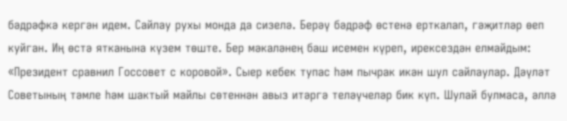бәдрәфкә кергән идем. Сайлау рухы монда да сизелә. Берәү бәдрәф өстенә ерткалап, гәҗитләр өеп куйган. Иң өстә ятканына күзем төште. Бер мәкаләнең баш исемен күреп, ирексездән елмайдым: «Президент сравнил Госсовет с коровой». Сыер кебек тупас һәм пычрак икән шул сайлаулар. Дәүләт Советының тәмле һәм шактый майлы сөтеннән авыз итәргә теләүчеләр бик күп. Шулай булмаса, әллә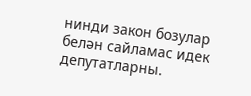нинди закон бозулар белән сайламас идек депутатларны.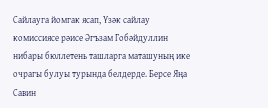Сайлауга йомгак ясап, Үзәк сайлау комиссиясе рәисе Әгъзам Гобәйдуллин нибары бюллетень ташларга маташуның ике очрагы булуы турында белдерде. Берсе Яңа Савин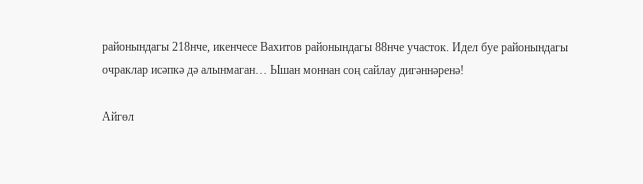районындагы 218нче, икенчесе Вахитов районындагы 88нче участок. Идел буе районындагы очраклар исәпкә дә алынмаган… Ышан моннан соң сайлау дигәннәренә!

Айгөл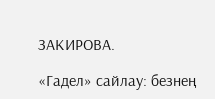ЗАКИРОВА.

«Гадел» сайлау: безнең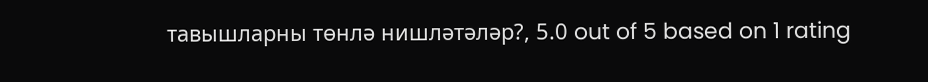тавышларны төнлә нишләтәләр?, 5.0 out of 5 based on 1 rating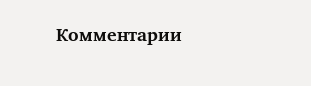Комментарии